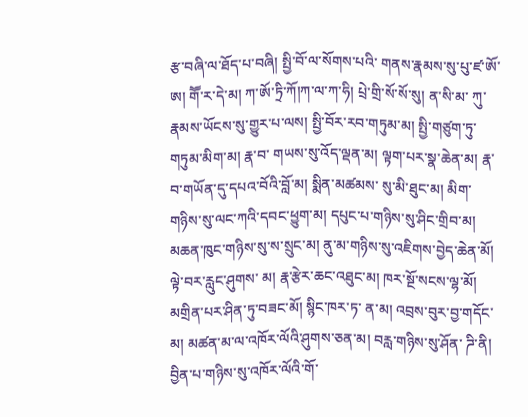རྩ་བཞི་ལ་ཐོད་པ་བཞི། སྤྱི་བོ་ལ་སོགས་པའི་ གནས་རྣམས་སུ་པུ་ཛ་ཨོ་ཨ། གཽ་ར་དེ་མ། ཀ་ཨོ་ཏྲི་ཀོ།ཀ་ལ་ཀ་ཧི། པྲེ་གྲི་སོ་སོ་སུ། ན་སི་མ་ ཀུ་རྣམས་ཡོངས་སུ་གྱུར་པ་ལས། སྤྱི་བོར་རབ་གཏུམ་མ། སྤྱི་གཙུག་ཏུ་གཏུམ་མིག་མ། རྣ་བ་ གཡས་སུ་འོད་ལྡན་མ། ལྟག་པར་སྣ་ཆེན་མ། རྣ་བ་གཡོན་དུ་དཔའ་བོའི་བློ་མ། སྨིན་མཚམས་ སུ་མི་ཐུང་མ། མིག་གཉིས་སུ་ལང་ཀའི་དབང་ཕྱུག་མ། དཔུང་པ་གཉིས་སུ་ཤིང་གྲིབ་མ། མཆན་ཁུང་གཉིས་སུ་ས་སྲུང་མ། ནུ་མ་གཉིས་སུ་འཇིགས་བྱེད་ཆེན་མོ། ལྟེ་བར་རླུང་ཤུགས་ མ། རྣ་རྩེར་ཆང་འཐུང་མ། ཁར་སྔོ་སངས་ལྷ་མོ། མགྲིན་པར་ཤིན་ཏུ་བཟང་མོ། སྙིང་ཁར་ཏ་ ན་མ། འབྲས་བུར་བྱ་གདོང་མ། མཚན་མ་ལ་འཁོར་ལོའི་ཤུགས་ཅན་མ། བརླ་གཉིས་སུ་ཤོན་ ཌི་ནི། བྱིན་པ་གཉིས་སུ་འཁོར་ལོའི་གོ་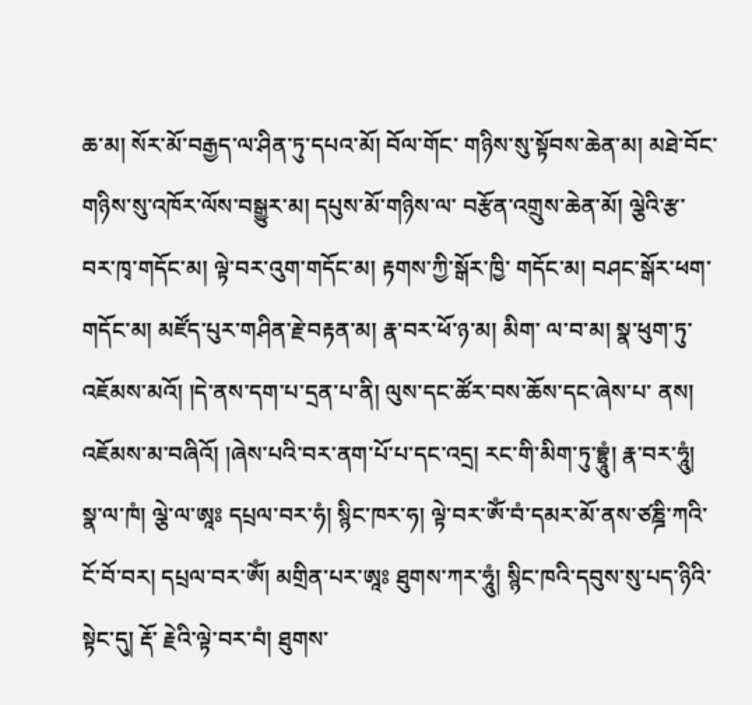ཆ་མ། སོར་མོ་བརྒྱད་ལ་ཤིན་ཏུ་དཔའ་མོ། བོལ་གོང་ གཉིས་སུ་སྟོབས་ཆེན་མ། མཐེ་བོང་གཉིས་སུ་འཁོར་ལོས་བསྒྱུར་མ། དཔུས་མོ་གཉིས་ལ་ བརྩོན་འགྲུས་ཆེན་མོ། ལྕེའི་རྩ་བར་ཁྭ་གདོང་མ། ལྟེ་བར་འུག་གདོང་མ། རྟགས་ཀྱི་སྒོར་ཁྱི་ གདོང་མ། བཤང་སྒོར་ཕག་གདོང་མ། མཛོད་པུར་གཤིན་རྗེ་བརྟན་མ། རྣ་བར་ཕོ་ཉ་མ། མིག་ ལ་བ་མ། སྣ་ཕུག་ཏུ་འཇོམས་མའོ། །དེ་ནས་དག་པ་དྲན་པ་ནི། ལུས་དང་ཚོར་བས་ཆོས་དང་ཞེས་པ་ ནས། འཇོམས་མ་བཞིའོ། །ཞེས་པའི་བར་ནག་པོ་པ་དང་འདྲ། རང་གི་མིག་ཏུ་བྷྲཱུཾ། རྣ་བར་ཧཱུཾ། སྣ་ལ་ཁཾ། ལྕེ་ལ་ཨཱཿ དཔྲལ་བར་ཧཾ། སྙིང་ཁར་ཧ། ལྟེ་བར་ༀ་བཾ་དམར་མོ་ནས་ཙཎྜི་ཀའི་ངོ་བོ་བར། དཔྲལ་བར་ༀ། མགྲིན་པར་ཨཱཿ ཐུགས་ཀར་ཧཱུཾ། སྙིང་ཁའི་དབུས་སུ་པད་ཉིའི་སྟེང་དུ། རྡོ་ རྗེའི་ལྟེ་བར་བཾ། ཐུགས་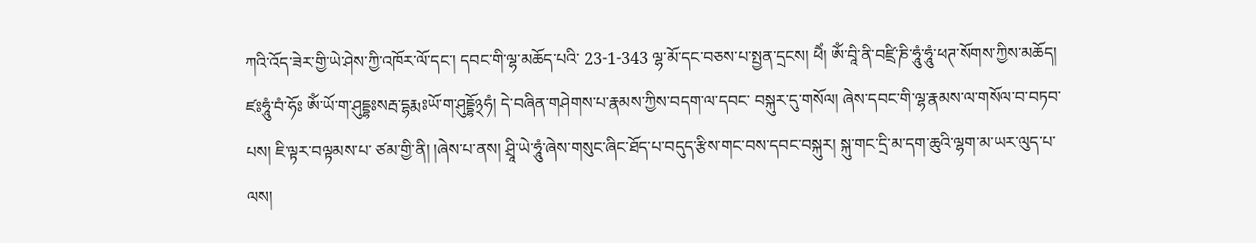ཀའི་འོད་ཟེར་གྱི་ཡེ་ཤེས་ཀྱི་འཁོར་ལོ་དང་། དབང་གི་ལྷ་མཆོད་པའི་ 23-1-343 ལྷ་མོ་དང་བཅས་པ་སྤྱན་དྲངས། ཕཻཾ། ༀ་བཱི་ནི་བཛྲི་ཎི་ཧཱུཾ་ཧཱུཾ་ཕཊ་སོགས་ཀྱིས་མཆོད། ཛཿཧཱུཾ་བཾ་ཧོཿ ༀ་ཡོ་ག་ཤུདྡྷཿསརྦ་དྷརྨཿཡོ་ག་ཤུདྡྷོ྅ཧཾ། དེ་བཞིན་གཤེགས་པ་རྣམས་ཀྱིས་བདག་ལ་དབང་ བསྐུར་དུ་གསོལ། ཞེས་དབང་གི་ལྷ་རྣམས་ལ་གསོལ་བ་བཏབ་པས། ཇི་ལྟར་བལྟམས་པ་ ཙམ་གྱི་ནི། །ཞེས་པ་ནས། ཤྲཱི་ཡེ་ཧཱུཾ་ཞེས་གསུང་ཞིང་ཐོད་པ་བདུད་རྩིས་གང་བས་དབང་བསྐུར། སྐུ་གང་དྲི་མ་དག་ཆུའི་ལྷག་མ་ཡར་ལུད་པ་ལས།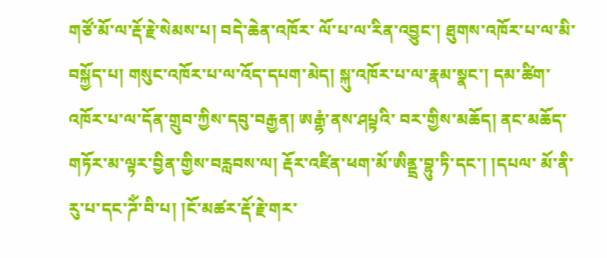གཙོ་མོ་ལ་རྡོ་རྗེ་སེམས་པ། བདེ་ཆེན་འཁོར་ ལོ་པ་ལ་རིན་འབྱུང་། ཐུགས་འཁོར་པ་ལ་མི་བསྐྱོད་པ། གསུང་འཁོར་པ་ལ་འོད་དཔག་མེད། སྐུ་འཁོར་པ་ལ་རྣམ་སྣང་། དམ་ཚིག་འཁོར་པ་ལ་དོན་གྲུབ་ཀྱིས་དབུ་བརྒྱན། ཨརྒྷཾ་ནས་ཤཔྟའི་ བར་གྱིས་མཆོད། ནང་མཆོད་གཏོར་མ་ལྟར་བྱིན་གྱིས་བརླབས་ལ། རྡོར་འཛིན་ཕག་མོ་ཨིནྡྲ་བྷུ་ཏི་དང་། །དཔལ་ མོ་ནི་རུ་པ་དང་ཌོཾ་བི་པ། །ངོ་མཚར་རྡོ་རྗེ་གར་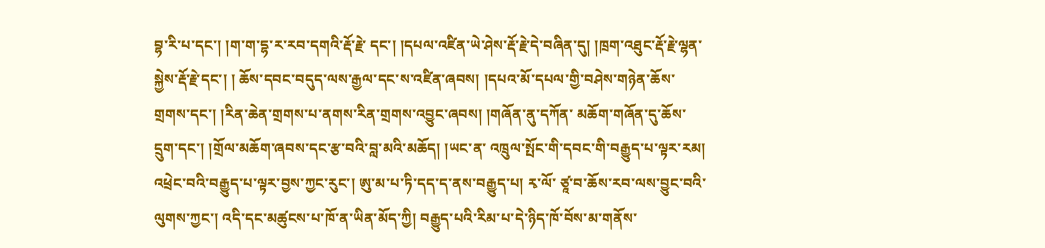བྷ་རི་པ་དང་། །ག་ག་དྷ་ར་རབ་དགའི་རྡོ་རྗེ་ དང་། །དཔལ་འཛིན་ཡེ་ཤེས་རྡོ་རྗེ་དེ་བཞིན་དུ། །ཁྲག་འཐུང་རྡོ་རྗེ་ལྷན་སྐྱེས་རྡོ་རྗེ་དང་། ། ཆོས་དབང་བདུད་ལས་རྒྱལ་དང་ས་འཛིན་ཞབས། །དཔའ་མོ་དཔལ་གྱི་བཤེས་གཉེན་ཆོས་ གྲགས་དང་། །རིན་ཆེན་གྲགས་པ་ནགས་རིན་གྲགས་འབྱུང་ཞབས། །གཞོན་ནུ་དཀོན་ མཆོག་གཞོན་དུ་ཆོས་དྲུག་དང་། །གྲོལ་མཆོག་ཞབས་དང་རྩ་བའི་བླ་མའི་མཆོད། །ཡང་ན་ འཁྲུལ་སྤོང་གི་དབང་གི་བརྒྱུད་པ་ལྟར་རམ། འཕྲེང་བའི་བརྒྱུད་པ་ལྟར་བྱས་ཀྱང་རུང་། ཨུ་མ་པ་ཏི་དད་ད་ནས་བརྒྱུད་པ། རྭ་ལོ་ ཙཱ་བ་ཆོས་རབ་ལས་བྱུང་བའི་ལུགས་ཀྱང་། འདི་དང་མཚུངས་པ་ཁོ་ན་ཡིན་མོད་ཀྱི། བརྒྱུད་པའི་རིམ་པ་དེ་ཉིད་ཁོ་བོས་མ་གནོས་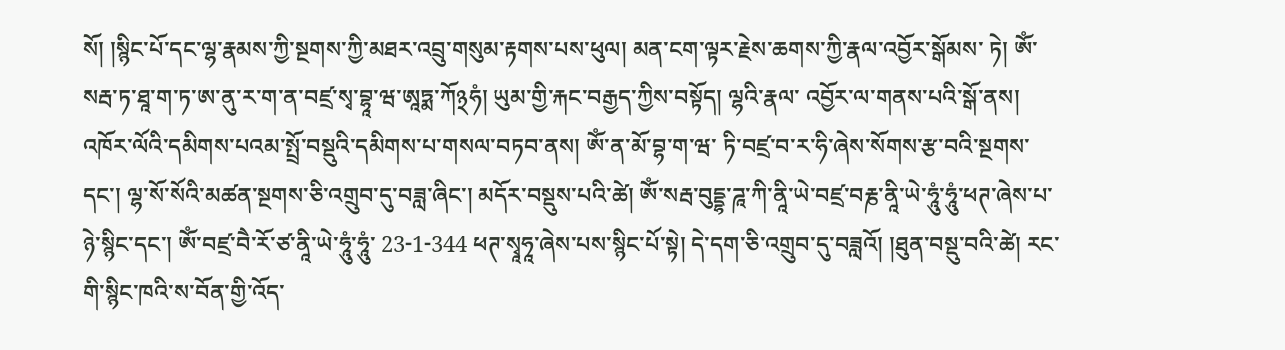སོ། །སྙིང་པོ་དང་ལྷ་རྣམས་ཀྱི་སྔགས་ཀྱི་མཐར་འབྲུ་གསུམ་རྟགས་པས་ཕུལ། མན་ངག་ལྟར་རྗེས་ཆགས་ཀྱི་རྣལ་འབྱོར་སྒོམས་ ཏེ། ༀ་སརྦ་ཏ་ཐཱ་ག་ཏ་ཨ་ནུ་ར་ག་ན་བཛྲ་སྭ་བྷཱ་ཝ་ཨཱཏྨ་ཀོ྅ཧཾ། ཡུམ་གྱི་རྐང་བརྒྱད་ཀྱིས་བསྟོད། ལྷའི་རྣལ་ འབྱོར་ལ་གནས་པའི་སྒོ་ནས། འཁོར་ལོའི་དམིགས་པའམ་སྤྲོ་བསྡུའི་དམིགས་པ་གསལ་བཏབ་ནས། ༀ་ན་མོ་བྷ་ག་ཝ་ ཏི་བཛྲ་བ་ར་ཧི་ཞེས་སོགས་རྩ་བའི་སྔགས་དང་། ལྷ་སོ་སོའི་མཚན་སྔགས་ཅི་འགྲུབ་དུ་བཟླ་ཞིང་། མདོར་བསྡུས་པའི་ཚེ། ༀ་སརྦ་བུདྡྷ་ཌཱ་ཀི་ནཱི་ཡེ་བཛྲ་བརྞ་ནཱི་ཡེ་ཧཱུཾ་ཧཱུཾ་ཕཊ་ཞེས་པ་ཉེ་སྙིང་དང་། ༀ་བཛྲ་བཻ་རོ་ཙ་ནཱི་ཡེ་ཧཱུཾ་ཧཱུཾ་ 23-1-344 ཕཊ་སྭཱཧཱ་ཞེས་པས་སྙིང་པོ་སྟེ། དེ་དག་ཅི་འགྲུབ་དུ་བཟླའོ། །ཐུན་བསྡུ་བའི་ཚེ། རང་གི་སྙིང་ཁའི་ས་བོན་གྱི་འོད་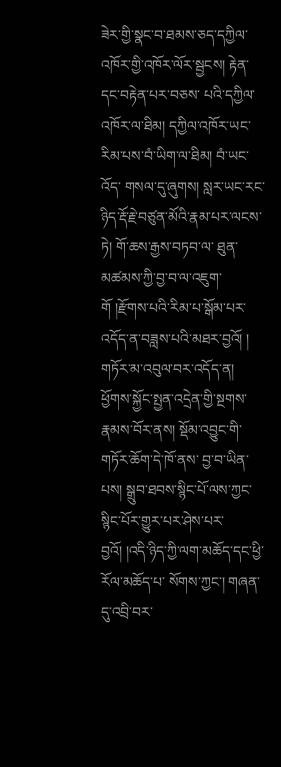ཟེར་གྱི་སྣང་བ་ཐམས་ཅད་དཀྱིལ་འཁོར་གྱི་འཁོར་ལོར་སྦྱངས། རྟེན་དང་བརྟེན་པར་བཅས་ པའི་དཀྱིལ་འཁོར་ལ་ཐིམ། དཀྱིལ་འཁོར་ཡང་རིམ་པས་བཾ་ཡིག་ལ་ཐིམ། བཾ་ཡང་འོད་ གསལ་དུ་ཞུགས། སླར་ཡང་རང་ཉིད་རྡོ་རྗེ་བཙུན་མོའི་རྣམ་པར་ལངས་ཏེ། གོ་ཆས་རྒྱས་བཏབ་ལ་ ཐུན་མཚམས་ཀྱི་བྱ་བ་ལ་འཇུག་གོ །རྫོགས་པའི་རིམ་པ་སྒོམ་པར་འདོད་ན་བཟླས་པའི་མཐར་བྱའོ། ། གཏོར་མ་འབུལ་བར་འདོད་ན། ཕྱོགས་སྐྱོང་སྤྱན་འདྲེན་གྱི་སྔགས་རྣམས་བོར་ནས། སྡོམ་འབྱུང་གི་གཏོར་ཆོག་དེ་ཁོ་ནས་ བྱ་བ་ཡིན་པས། སྒྲུབ་ཐབས་སྙིང་པོ་ལས་ཀྱང་སྙིང་པོར་གྱུར་པར་ཤེས་པར་བྱའོ། །འདི་ཉིད་ཀྱི་ལག་མཆོད་དང་ཕྱི་རོལ་མཆོད་པ་ སོགས་ཀྱང་། གཞན་དུ་འབྲི་བར་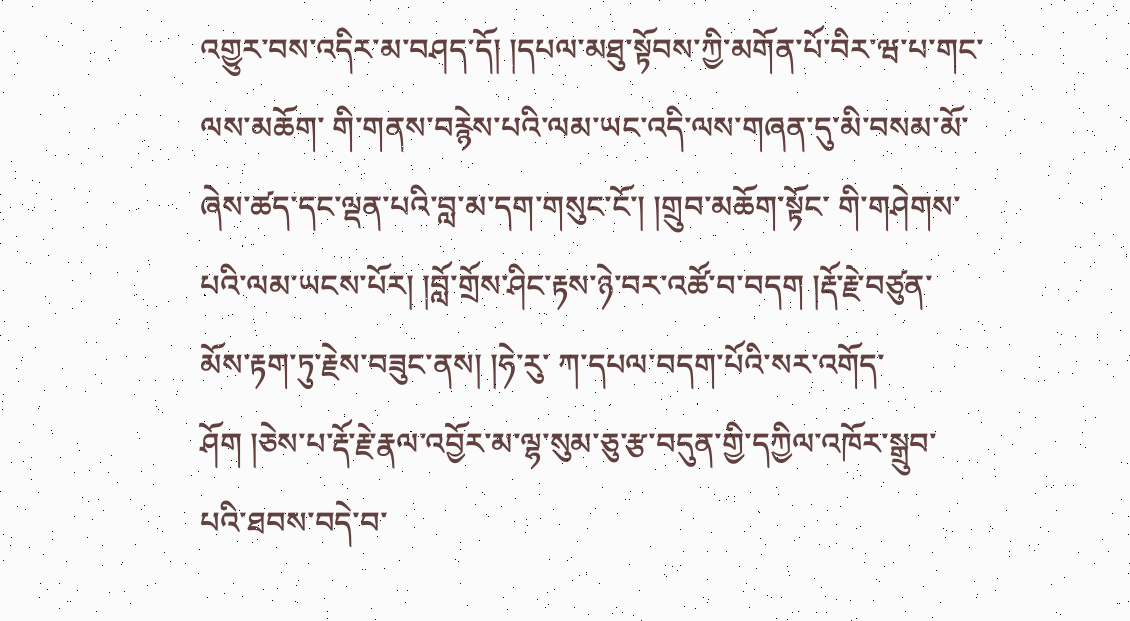འགྱུར་བས་འདིར་མ་བཤད་དོ། །དཔལ་མཐུ་སྟོབས་ཀྱི་མགོན་པོ་བིར་ཝ་པ་གང་ལས་མཆོག་ གི་གནས་བརྙེས་པའི་ལམ་ཡང་འདི་ལས་གཞན་དུ་མི་བསམ་མོ་ཞེས་ཚད་དང་ལྡན་པའི་བླ་མ་དག་གསུང་ངོ་། །གྲུབ་མཆོག་སྟོང་ གི་གཤེགས་པའི་ལམ་ཡངས་པོར། །བློ་གྲོས་ཤིང་རྟས་ཉེ་བར་འཚོ་བ་བདག །རྡོ་རྗེ་བཙུན་མོས་རྟག་ཏུ་རྗེས་བཟུང་ནས། །ཧེ་རུ་ ཀ་དཔལ་བདག་པོའི་སར་འགོད་ཤོག །ཅེས་པ་རྡོ་རྗེ་རྣལ་འབྱོར་མ་ལྷ་སུམ་ཅུ་རྩ་བདུན་གྱི་དཀྱིལ་འཁོར་སྒྲུབ་པའི་ཐབས་བདེ་བ་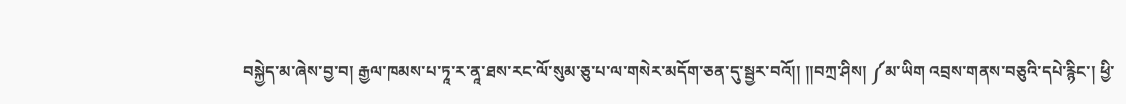བསྐྱེད་མ་ཞེས་བྱ་བ། རྒྱལ་ཁམས་པ་ཏཱ་ར་ནཱ་ཐས་རང་ལོ་སུམ་ཅུ་པ་ལ་གསེར་མདོག་ཅན་དུ་སྦྱར་བའོ།། །།བཀྲ་ཤིས། ༼མ་ཡིག འབྲས་གནས་བཅུའི་དཔེ་རྙིང་། ཕྱི་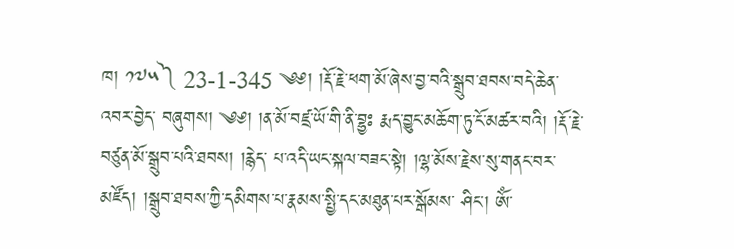ཁ། ༡༧༥༽ 23-1-345 ༄༅། །རྡོ་རྗེ་ཕག་མོ་ཞེས་བྱ་བའི་སྒྲུབ་ཐབས་བདེ་ཆེན་འབར་བྱེད་ བཞུགས། ༄༅། །ན་མོ་བཛྲ་ཡོ་གི་ནི་བྷྱཿ རྨད་བྱུང་མཆོག་ཏུ་ངོ་མཚར་བའི། །རྡོ་རྗེ་བཙུན་མོ་སྒྲུབ་པའི་ཐབས། །རྙེད་ པ་འདི་ཡང་སྐལ་བཟང་སྟེ། །ལྷ་མོས་རྗེས་སུ་གནང་བར་མཛོད། །སྒྲུབ་ཐབས་ཀྱི་དམིགས་པ་རྣམས་སྤྱི་དང་མཐུན་པར་སྒོམས་ ཤིང་། ༀ་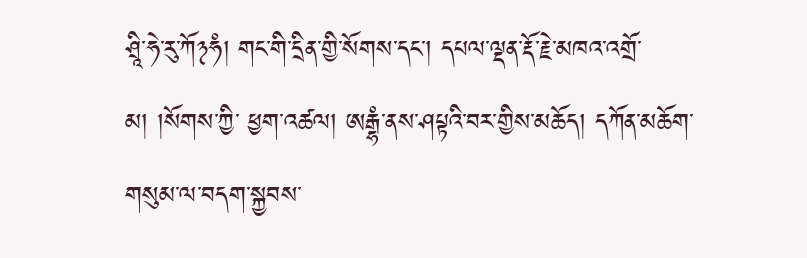ཤྲཱི་ཧེ་རུ་ཀོ྅ཧཾ། གང་གི་དྲིན་གྱི་སོགས་དང་། དཔལ་ལྡན་རྡོ་རྗེ་མཁའ་འགྲོ་མ། །སོགས་ཀྱི་ ཕྱག་འཚལ། ཨརྒྷཾ་ནས་ཤཔྟའི་བར་གྱིས་མཆོད། དཀོན་མཆོག་གསུམ་ལ་བདག་སྐྱབས་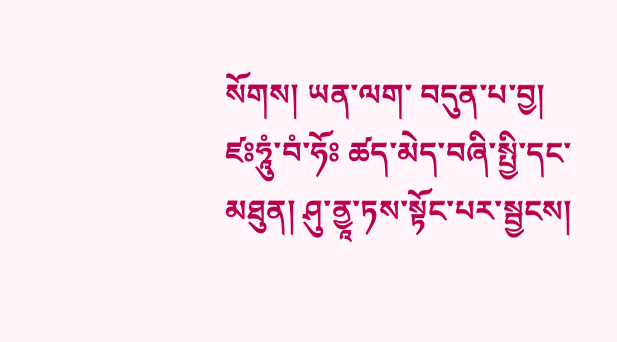སོགས། ཡན་ལག་ བདུན་པ་བྱ། ཛཿཧཱུཾ་བཾ་ཧོཿ ཚད་མེད་བཞི་སྤྱི་དང་མཐུན། ཤུ་ནྱཱ་ཏས་སྟོང་པར་སྦྱངས།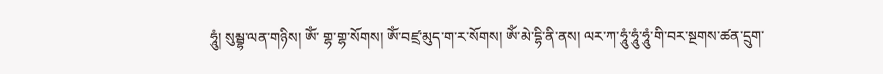ཧཱུཾ། སུམྦྷ་ལན་གཉིས། ༀ་ གྷ་གྷ་སོགས། ༀ་བཛྲ་མུད་ག་ར་སོགས། ༀ་མེ་དྷི་ནི་ནས། ལར་ཀ་ཧཱུཾ་ཧཱུཾ་ཧཱུཾ་གི་བར་སྔགས་ཚན་དྲུག་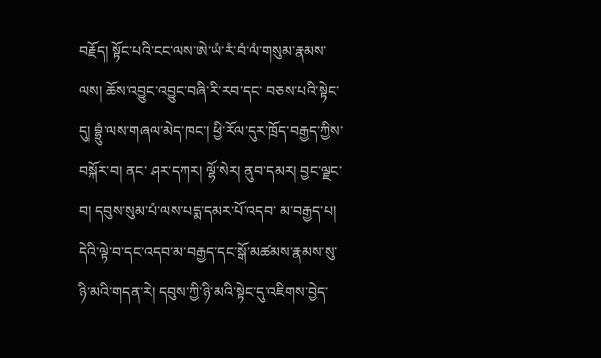བརྗོད། སྟོང་པའི་ངང་ལས་ཨེ་ཡཾ་རཾ་བཾ་ལཾ་གསུམ་རྣམས་ལས། ཆོས་འབྱུང་འབྱུང་བཞི་རི་རབ་དང་ བཅས་པའི་སྟེང་དུ། བྷྲུཾ་ལས་གཞལ་མེད་ཁང་། ཕྱི་རོལ་དུར་ཁྲོད་བརྒྱད་ཀྱིས་བསྐོར་བ། ནང་ ཤར་དཀར། ལྷོ་སེར། ནུབ་དམར། བྱང་ལྗང་བ། དབུས་སུམ་པཾ་ལས་པདྨ་དམར་པོ་འདབ་ མ་བརྒྱད་པ། དེའི་ལྟེ་བ་དང་འདབ་མ་བརྒྱད་དང་སྒོ་མཚམས་རྣམས་སུ་ཉི་མའི་གདན་རེ། དབུས་ཀྱི་ཉི་མའི་སྟེང་དུ་འཇིགས་བྱེད་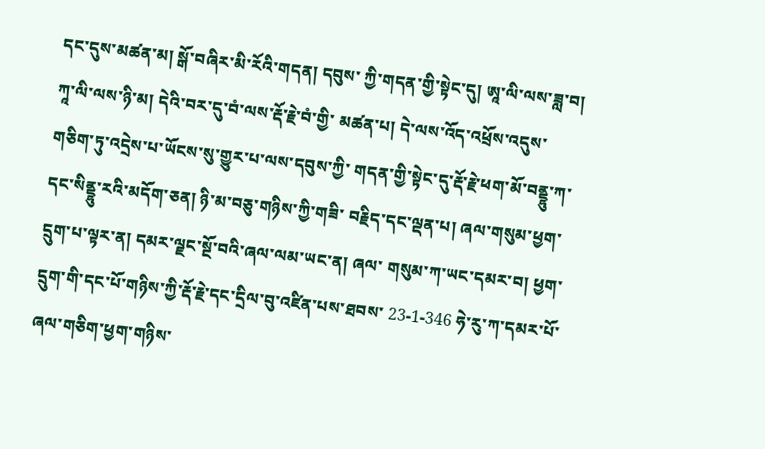དང་དུས་མཚན་མ། སྒོ་བཞིར་མི་རོའི་གདན། དབུས་ ཀྱི་གདན་གྱི་སྟེང་དུ། ཨཱ་ལི་ལས་ཟླ་བ། ཀཱ་ལི་ལས་ཉི་མ། དེའི་བར་དུ་བཾ་ལས་རྡོ་རྗེ་བཾ་གྱི་ མཚན་པ། དེ་ལས་འོད་འཕྲོས་འདུས་གཅིག་ཏུ་འདྲེས་པ་ཡོངས་སུ་གྱུར་པ་ལས་དབུས་ཀྱི་ གདན་གྱི་སྟེང་དུ་རྡོ་རྗེ་ཕག་མོ་བནྡྷུ་ཀ་དང་སིནྡྷུ་རའི་མདོག་ཅན། ཉི་མ་བཅུ་གཉིས་ཀྱི་གཟི་ བརྗིད་དང་ལྡན་པ། ཞལ་གསུམ་ཕྱག་དྲུག་པ་ལྟར་ན། དམར་ལྗང་སྔོ་བའི་ཞལ་ལམ་ཡང་ན། ཞལ་ གསུམ་ཀ་ཡང་དམར་བ། ཕྱག་དྲུག་གི་དང་པོ་གཉིས་ཀྱི་རྡོ་རྗེ་དང་དྲིལ་བུ་འཛིན་པས་ཐབས་ 23-1-346 ཧེ་རུ་ཀ་དམར་པོ་ཞལ་གཅིག་ཕྱག་གཉིས་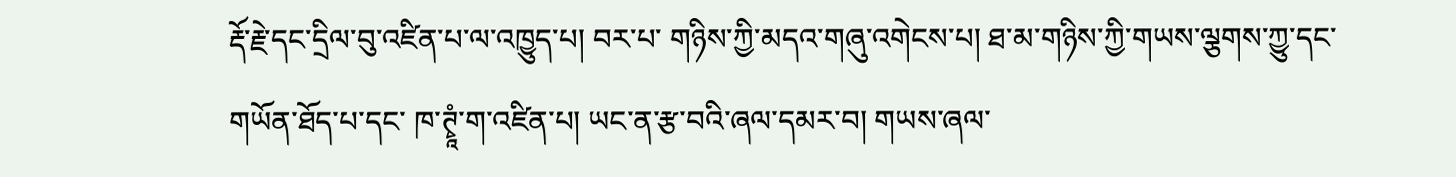རྡོ་རྗེ་དང་དྲིལ་བུ་འཛིན་པ་ལ་འཁྱུད་པ། བར་པ་ གཉིས་ཀྱི་མདའ་གཞུ་འགེངས་པ། ཐ་མ་གཉིས་ཀྱི་གཡས་ལྕགས་ཀྱུ་དང་གཡོན་ཐོད་པ་དང་ ཁ་ཊྭཱཾ་ག་འཛིན་པ། ཡང་ན་རྩ་བའི་ཞལ་དམར་བ། གཡས་ཞལ་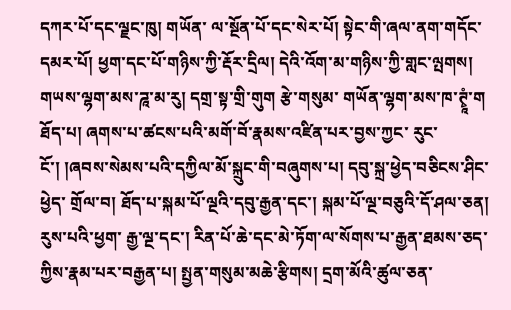དཀར་པོ་དང་ལྗང་ཁུ། གཡོན་ ལ་སྔོན་པོ་དང་སེར་པོ། སྟེང་གི་ཞལ་ནག་གདོང་དམར་པོ། ཕྱག་དང་པོ་གཉིས་ཀྱི་རྡོར་དྲིལ། དེའི་འོག་མ་གཉིས་ཀྱི་གླང་ལྤགས། གཡས་ལྷག་མས་ཌཱ་མ་རུ། དགྲ་སྟ་གྲི་གུག རྩེ་གསུམ་ གཡོན་ལྷག་མས་ཁ་ཊྭཱཾ་ག ཐོད་པ། ཞགས་པ་ཚངས་པའི་མགོ་བོ་རྣམས་འཛིན་པར་བྱས་ཀྱང་ རུང་ངོ་། །ཞབས་སེམས་པའི་དཀྱིལ་མོ་སྐྲུང་གི་བཞུགས་པ། དབུ་སྐྲ་ཕྱེད་བཅིངས་ཤིང་ཕྱེད་ གྲོལ་བ། ཐོད་པ་སྐམ་པོ་ལྔའི་དབུ་རྒྱན་དང་། སྐམ་པོ་ལྔ་བཅུའི་དོ་ཤལ་ཅན། རུས་པའི་ཕྱག་ རྒྱ་ལྔ་དང་། རིན་པོ་ཆེ་དང་མེ་ཏོག་ལ་སོགས་པ་རྒྱན་ཐམས་ཅད་ཀྱིས་རྣམ་པར་བརྒྱན་པ། སྤྱན་གསུམ་མཆེ་རྩིགས། དྲག་མོའི་ཚུལ་ཅན་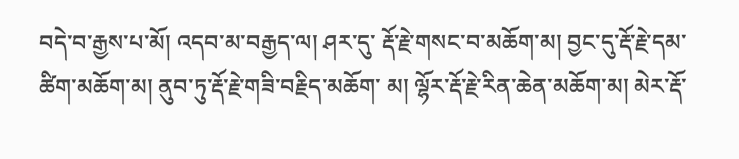བདེ་བ་རྒྱས་པ་མོ། འདབ་མ་བརྒྱད་ལ། ཤར་དུ་ རྡོ་རྗེ་གསང་བ་མཆོག་མ། བྱང་དུ་རྡོ་རྗེ་དམ་ཚིག་མཆོག་མ། ནུབ་ཏུ་རྡོ་རྗེ་གཟི་བརྗིད་མཆོག་ མ། ལྷོར་རྡོ་རྗེ་རིན་ཆེན་མཆོག་མ། མེར་རྡོ་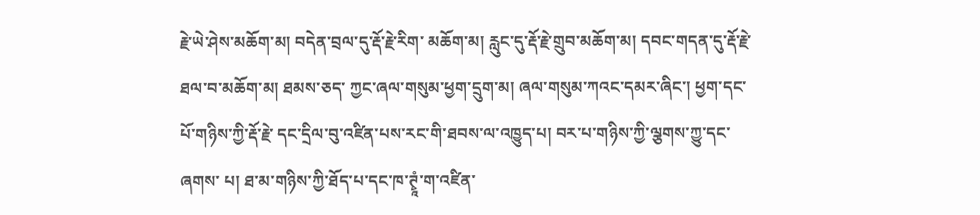རྗེ་ཡེ་ཤེས་མཆོག་མ། བདེན་བྲལ་དུ་རྡོ་རྗེ་རིག་ མཆོག་མ། རླུང་དུ་རྡོ་རྗེ་གྲུབ་མཆོག་མ། དབང་གདན་དུ་རྡོ་རྗེ་ཐལ་བ་མཆོག་མ། ཐམས་ཅད་ ཀྱང་ཞལ་གསུམ་ཕྱག་དྲུག་མ། ཞལ་གསུམ་ཀའང་དམར་ཞིང་། ཕྱག་དང་པོ་གཉིས་ཀྱི་རྡོ་རྗེ་ དང་དྲིལ་བུ་འཛིན་པས་རང་གི་ཐབས་ལ་འཁྱུད་པ། བར་པ་གཉིས་ཀྱི་ལྕགས་ཀྱུ་དང་ཞགས་ པ། ཐ་མ་གཉིས་ཀྱི་ཐོད་པ་དང་ཁ་ཊྭཱཾ་ག་འཛིན་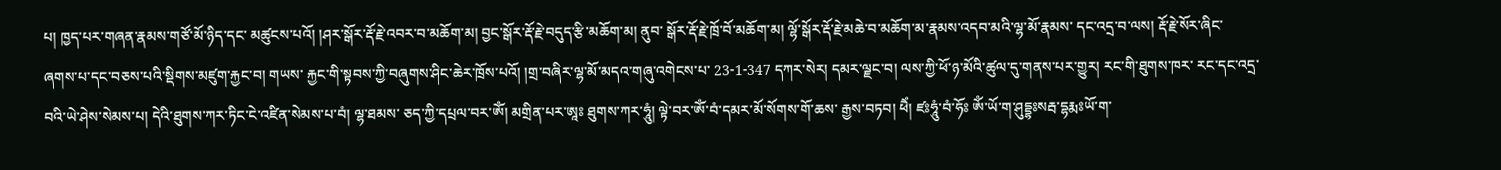པ། ཁྱད་པར་གཞན་རྣམས་གཙོ་མོ་ཉིད་དང་ མཚུངས་པའོ། །ཤར་སྒོར་རྡོ་རྗེ་འབར་བ་མཆོག་མ། བྱང་སྒོར་རྡོ་རྗེ་བདུད་རྩི་མཆོག་མ། ནུབ་ སྒོར་རྡོ་རྗེ་ཁྲོ་བོ་མཆོག་མ། ལྷོ་སྒོར་རྡོ་རྗེ་མཆེ་བ་མཆོག་མ་རྣམས་འདབ་མའི་ལྷ་མོ་རྣམས་ དང་འདྲ་བ་ལས། རྡོ་རྗེ་སོར་ཞིང་ཞགས་པ་དང་བཅས་པའི་སྡིགས་མཛུག་རྐྱང་བ། གཡས་ རྐྱང་གི་སྟབས་ཀྱི་བཞུགས་ཤིང་ཆེར་ཁྲོས་པའོ། །གྲ་བཞིར་ལྷ་མོ་མདའ་གཞུ་འགེངས་པ་ 23-1-347 དཀར་སེར། དམར་ལྗང་བ། ལས་ཀྱི་ཕོ་ཉ་མོའི་ཚུལ་དུ་གནས་པར་གྱུར། རང་གི་ཐུགས་ཁར་ རང་དང་འདྲ་བའི་ཡེ་ཤེས་སེམས་པ། དེའི་ཐུགས་ཀར་ཏིང་ངེ་འཛིན་སེམས་པ་བཾ། ལྷ་ཐམས་ ཅད་ཀྱི་དཔྲལ་བར་ༀ། མགྲིན་པར་ཨཱཿ ཐུགས་ཀར་ཧཱུཾ། ལྟེ་བར་ༀ་བཾ་དམར་མོ་སོགས་གོ་ཆས་ རྒྱས་བཏབ། ཕཻཾ། ཛཿཧཱུཾ་བཾ་ཧོཿ ༀ་ཡོ་ག་ཤུདྡྷཿསརྦ་དྷརྨཿཡོ་ག་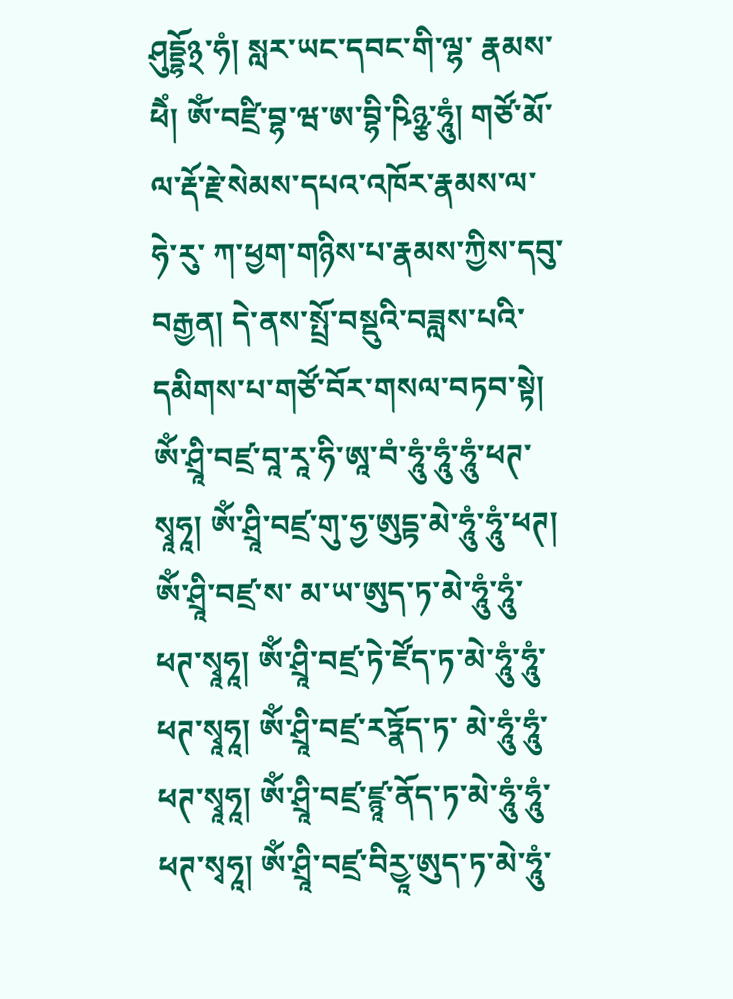ཤུདྡྷོ྅་ཧཾ། སླར་ཡང་དབང་གི་ལྷ་ རྣམས་ཕཻཾ། ༀ་བཛྲི་བྷ་ཝ་ཨ་བྷི་ཥིཉྩ་ཧཱུཾ། གཙོ་མོ་ལ་རྡོ་རྗེ་སེམས་དཔའ་འཁོར་རྣམས་ལ་ཧེ་རུ་ ཀ་ཕྱག་གཉིས་པ་རྣམས་ཀྱིས་དབུ་བརྒྱན། དེ་ནས་སྤྲོ་བསྡུའི་བཟླས་པའི་དམིགས་པ་གཙོ་བོར་གསལ་བཏབ་སྟེ། ༀ་ཤྲཱི་བཛྲ་བཱ་རཱ་ཧི་ཨཱ་བཾ་ཧཱུཾ་ཧཱུཾ་ཧཱུཾ་ཕཊ་སྭཱཧཱ། ༀ་ཤྲཱི་བཛྲ་གུ་ཧྱ་ཨུདྟ་མེ་ཧཱུཾ་ཧཱུཾ་ཕཊ། ༀ་ཤྲཱི་བཛྲ་ས་ མ་ཡ་ཨུད་ཏ་མེ་ཧཱུཾ་ཧཱུཾ་ཕཊ་སྭཱཧཱ། ༀ་ཤྲཱི་བཛྲ་ཏེ་ཛོད་ཏ་མེ་ཧཱུཾ་ཧཱུཾ་ཕཊ་སྭཱཧཱ། ༀ་ཤྲཱི་བཛྲ་རཏྣོད་ཏ་ མེ་ཧཱུཾ་ཧཱུཾ་ཕཊ་སྭཱཧཱ། ༀ་ཤྲཱི་བཛྲ་ཛྙཱ་ནོད་ཏ་མེ་ཧཱུཾ་ཧཱུཾ་ཕཊ་སྭཧཱ། ༀ་ཤྲཱི་བཛྲ་བིརྱཱ་ཨུད་ཏ་མེ་ཧཱུཾ་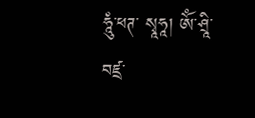ཧཱུཾ་ཕཊ་ སྭཱཧཱ། ༀ་ཤྲཱི་བཛྲ་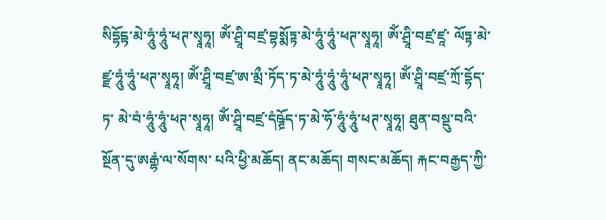སིདྷོདྟ་མེ་ཧཱུཾ་ཧཱུཾ་ཕཊ་སྭཱཧཱ། ༀ་ཤྲཱི་བཛྲ་བྷསྨོཏྟ་མེ་ཧཱུཾ་ཧཱུཾ་ཕཊ་སྭཱཧཱ། ༀ་ཤྲཱི་བཛྲ་ཛཱ་ ལོཏྟ་མེ་ཛྫ་ཧཱུཾ་ཧཱུཾ་ཕཊ་སྭཱཧཱ། ༀ་ཤྲཱི་བཛྲ་ཨ་མྲྀ་ཏོད་ཏ་མེ་ཧཱུཾ་ཧཱུཾ་ཧཱུཾ་ཕཊ་སྭཱཧཱ། ༀ་ཤྲཱི་བཛྲ་ཀྲོ་དྷོད་ཏ་ མེ་བཾ་ཧཱུཾ་ཧཱུཾ་ཕཊ་སྭཱཧཱ། ༀ་ཤྲཱི་བཛྲ་དཾཥྚྲོད་ཏ་མེ་ཧོ་ཧཱུཾ་ཧཱུཾ་ཕཊ་སྭཱཧཱ། ཐུན་བསྡུ་བའི་སྔོན་དུ་ཨརྒྷཾ་ལ་སོགས་ པའི་ཕྱི་མཆོད། ནང་མཆོད། གསང་མཆོད། རྐང་བརྒྱད་ཀྱི་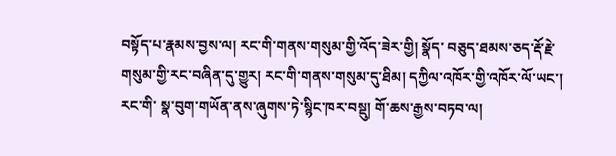བསྟོད་པ་རྣམས་བྱས་ལ། རང་གི་གནས་གསུམ་གྱི་འོད་ཟེར་གྱི། སྣོད་ བཅུད་ཐམས་ཅད་རྡོ་རྗེ་གསུམ་གྱི་རང་བཞིན་དུ་གྱུར། རང་གི་གནས་གསུམ་དུ་ཐིམ། དཀྱིལ་འཁོར་གྱི་འཁོར་ལོ་ཡང་། རང་གི་ སྣ་བུག་གཡོན་ནས་ཞུགས་ཏེ་སྙིང་ཁར་བསྡུ། གོ་ཆས་རྒྱས་བཏབ་ལ།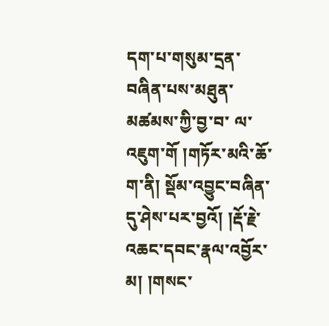དག་པ་གསུམ་དྲན་བཞིན་པས་མཐུན་མཚམས་ཀྱི་བྱ་བ་ ལ་འཇུག་གོ །གཏོར་མའི་ཆོ་ག་ནི། སྡོམ་འབྱུང་བཞིན་དུ་ཤེས་པར་བྱའོ། །རྡོ་རྗེ་འཆང་དབང་རྣལ་འབྱོར་མ། །གསང་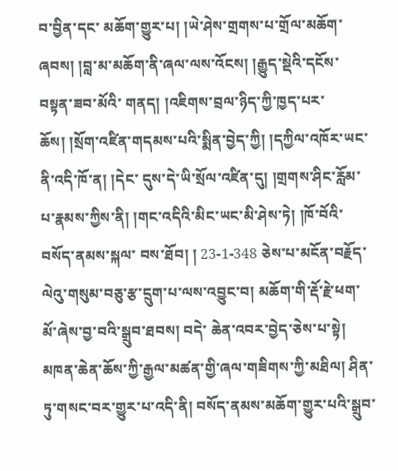བ་བྱིན་དང་ མཆོག་གྱུར་པ། །ཡེ་ཤེས་གྲགས་པ་གྲོལ་མཆོག་ཞབས། །བླ་མ་མཆོག་ནི་ཞལ་ལས་འོངས། །རྒྱུད་སྡེའི་དངོས་བསྟན་ཟབ་མོའི་ གནད། །འཇིགས་བྲལ་ཉིད་ཀྱི་ཁྱད་པར་ཆོས། །སྲོག་འཛིན་གདམས་པའི་སྨིན་བྱེད་ཀྱི། །དཀྱིལ་འཁོར་ཡང་ནི་འདི་ཁོ་ན། །དེང་ དུས་དེ་ཡི་སྲོལ་འཛིན་དུ། །གྲགས་ཤིང་རློམ་པ་རྣམས་ཀྱིས་ནི། །གང་འདིའི་མིང་ཡང་མི་ཤེས་ཏེ། །ཁོ་བོའི་བསོད་ནམས་སྐལ་ བས་ཐོབ། ། 23-1-348 ཅེས་པ་མངོན་བརྗོད་ལེའུ་གསུམ་བཅུ་རྩ་དྲུག་པ་ལས་འབྱུང་བ། མཆོག་གི་རྡོ་རྗེ་ཕག་མོ་ཞེས་བྱ་བའི་སྒྲུབ་ཐབས། བདེ་ ཆེན་འབར་བྱེད་ཅེས་པ་སྟེ། མཁན་ཆེན་ཆོས་ཀྱི་རྒྱལ་མཚན་གྱི་ཞལ་གཟིགས་ཀྱི་མཐིལ། ཤིན་ཏུ་གསང་བར་གྱུར་པ་འདི་ནི། བསོད་ནམས་མཆོག་གྱུར་པའི་སྒྲུབ་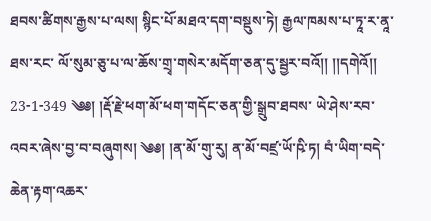ཐབས་ཚིགས་རྒྱས་པ་ལས། སྙིང་པོ་མཐའ་དག་བསྡུས་ཏེ། རྒྱལ་ཁམས་པ་ཏཱ་ར་ནཱ་ཐས་རང་ ལོ་སུམ་ཅུ་པ་ལ་ཆོས་གྲྭ་གསེར་མདོག་ཅན་དུ་སྦྱར་བའོ།། །།དགེའོ།། 23-1-349 ༄༅། །རྡོ་རྗེ་ཕག་མོ་ཕག་གདོང་ཅན་གྱི་སྒྲུབ་ཐབས་ ཡེ་ཤེས་རབ་འབར་ཞེས་བྱ་བ་བཞུགས། ༄༅། །ན་མོ་གུ་རུ། ན་མོ་བཛྲ་ཡོ་ཥི་ཏ། བཾ་ཡིག་བདེ་ཆེན་རྟག་འཆར་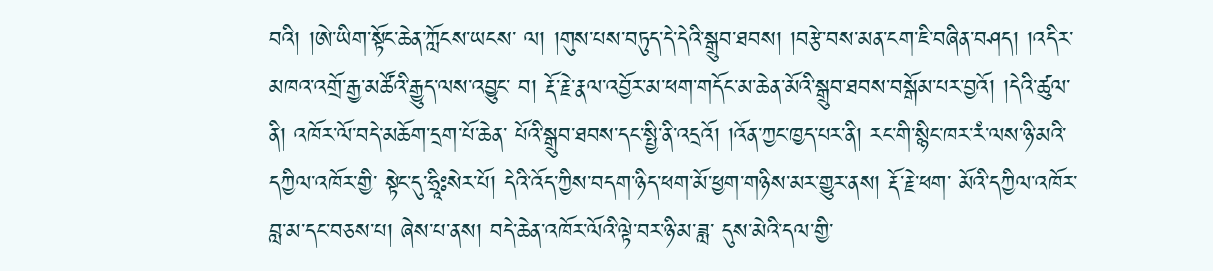བའི། །ཨེ་ཡིག་སྟོང་ཆེན་ཀློངས་ཡངས་ ལ། །གུས་པས་བཏུད་དེ་དེའི་སྒྲུབ་ཐབས། །བརྩེ་བས་མན་ངག་ཇི་བཞིན་བཤད། །འདིར་མཁའ་འགྲོ་རྒྱ་མཚོའི་རྒྱུད་ལས་འབྱུང་ བ། རྡོ་རྗེ་རྣལ་འབྱོར་མ་ཕག་གདོང་མ་ཆེན་མོའི་སྒྲུབ་ཐབས་བསྒོམ་པར་བྱའོ། །དེའི་ཚུལ་ནི། འཁོར་ལོ་བདེ་མཆོག་དྲག་པོ་ཆེན་ པོའི་སྒྲུབ་ཐབས་དང་སྤྱི་ནི་འདྲའོ། །འོན་ཀྱང་ཁྱད་པར་ནི། རང་གི་སྙིང་ཁར་རཾ་ལས་ཉི་མའི་དཀྱིལ་འཁོར་གྱི་ སྟེང་དུ་ཧྲཱིཿསེར་པོ། དེའི་འོད་ཀྱིས་བདག་ཉིད་ཕག་མོ་ཕྱག་གཉིས་མར་གྱུར་ནས། རྡོ་རྗེ་ཕག་ མོའི་དཀྱིལ་འཁོར་བླ་མ་དང་བཅས་པ། ཞེས་པ་ནས། བདེ་ཆེན་འཁོར་ལོའི་ལྟེ་བར་ཉི་མ་ཟླ་ དུས་མེའི་དལ་གྱི་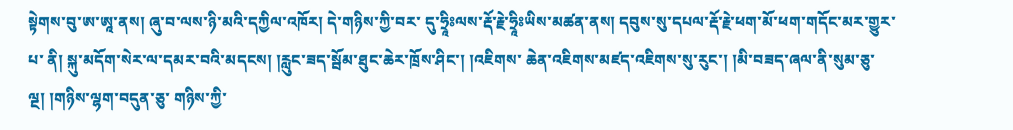སྟེགས་བུ་ཨ་ཨཱ་ནས། ཞུ་བ་ལས་ཉི་མའི་དཀྱིལ་འཁོར། དེ་གཉིས་ཀྱི་བར་ དུ་ཧྲཱིཿལས་རྡོ་རྗེ་ཧྲཱིཿཡིས་མཚན་ནས། དབུས་སུ་དཔལ་རྡོ་རྗེ་ཕག་མོ་ཕག་གདོང་མར་གྱུར་པ་ ནི། སྐུ་མདོག་སེར་ལ་དམར་བའི་མདངས། །རླུང་ཟད་སྦོམ་ཐུང་ཆེར་ཁྲོས་ཤིང་། །འཇིགས་ ཆེན་འཇིགས་མཛད་འཇིགས་སུ་རུང་། །མི་བཟད་ཞལ་ནི་སུམ་ཅུ་ལྔ། །གཉིས་ལྷག་བདུན་ཅུ་ གཉིས་ཀྱི་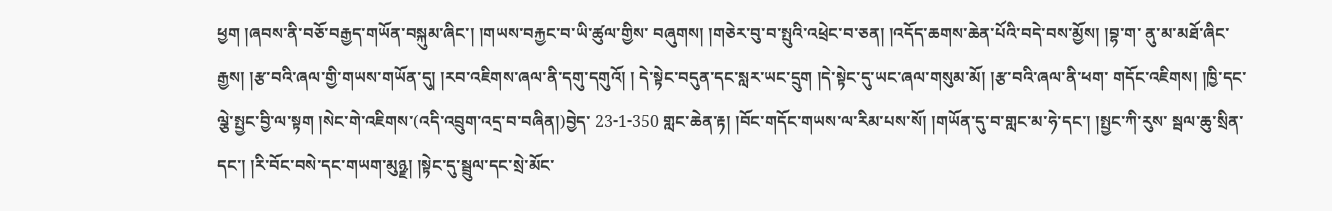ཕྱག །ཞབས་ནི་བཅོ་བརྒྱད་གཡོན་བསྐུམ་ཞིང་། །གཡས་བརྐྱང་བ་ཡི་ཚུལ་གྱིས་ བཞུགས། །གཅེར་བུ་བ་སྤུའི་འཕྲེང་བ་ཅན། །འདོད་ཆགས་ཆེན་པོའི་བདེ་བས་མྱོས། །བྷ་ག་ ནུ་མ་མཐོ་ཞིང་རྒྱས། །རྩ་བའི་ཞལ་གྱི་གཡས་གཡོན་དུ། །རབ་འཇིགས་ཞལ་ནི་དགུ་དགུའོ། ། དེ་སྟེང་བདུན་དང་སླར་ཡང་དྲུག །དེ་སྟེང་དུ་ཡང་ཞལ་གསུམ་མོ། །རྩ་བའི་ཞལ་ནི་ཕག་ གདོང་འཇིགས། །ཁྱི་དང་ལྕེ་སྤྱང་བྱི་ལ་སྟག །སེང་གེ་འཇིགས་(འདི་འབྲུག་འདྲ་བ་བཞིན།)བྱེད་ 23-1-350 གླང་ཆེན་རྟ། །བོང་གདོང་གཡས་ལ་རིམ་པས་སོ། །གཡོན་དུ་བ་གླང་མ་ཧེ་དང་། །སྤྱང་ཀི་རུས་ སྦལ་ཆུ་སྲིན་དང་། །རི་བོང་བསེ་དང་གཡག་མུཉྫ། །སྟེང་དུ་སྦྲུལ་དང་སྲེ་མོང་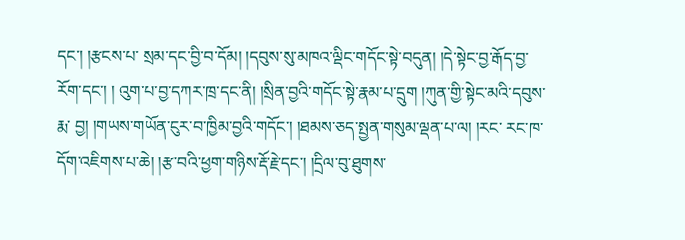དང་། །རྩངས་པ་ སྲམ་དང་བྱི་བ་དོམ། །དབུས་སུ་མཁའ་ལྡིང་གདོང་སྟེ་བདུན། །དེ་སྟེང་བྱ་རྒོད་བྱ་རོག་དང་། ། འུག་པ་བྱ་དཀར་ཁྲ་དང་ནི། །སྲིན་བྱའི་གདོང་སྟེ་རྣམ་པ་དྲུག །ཀུན་གྱི་སྟེང་མའི་དབུས་རྨ་ བྱ། །གཡས་གཡོན་ངུར་བ་ཁྱིམ་བྱའི་གདོང་། །ཐམས་ཅད་སྤྱན་གསུམ་ལྡན་པ་ལ། །རང་ རང་ཁ་དོག་འཇིགས་པ་ཆེ། །རྩ་བའི་ཕྱག་གཉིས་རྡོ་རྗེ་དང་། །དྲིལ་བུ་ཐུགས་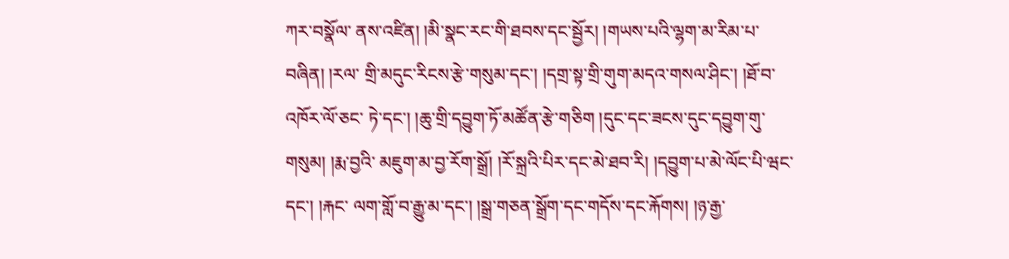ཀར་བསྣོལ་ ནས་འཛིན། །མི་སྣང་རང་གི་ཐབས་དང་སྦྱོར། །གཡས་པའི་ལྷག་མ་རིམ་པ་བཞིན། །རལ་ གྲི་མདུང་རིངས་རྩེ་གསུམ་དང་། །དགྲ་སྟ་གྲི་གུག་མདའ་གསལ་ཤིང་། །ཐོ་བ་འཁོར་ལོ་ཅང་ ཏེ་དང་། །ཆུ་གྲི་དབྱུག་ཏོ་མཚོན་རྩེ་གཅིག །དུང་དང་ཟངས་དུང་དབྱུག་གུ་གསུམ། །རྨ་བྱའི་ མཇུག་མ་བྱ་རོག་སྒྲོ། །རོ་སྐྲའི་པིར་དང་མེ་ཐབ་རི། །དབྱུག་པ་མེ་ལོང་པི་ཝང་དང་། །རྐང་ ལག་གློ་བ་རྒྱུ་མ་དང་། །སྒྲ་གཅན་སྒྲོག་དང་གདོས་དང་རྐོགས། །ཉ་རྒྱ་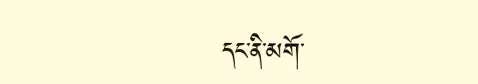དང་ནི་མགོ་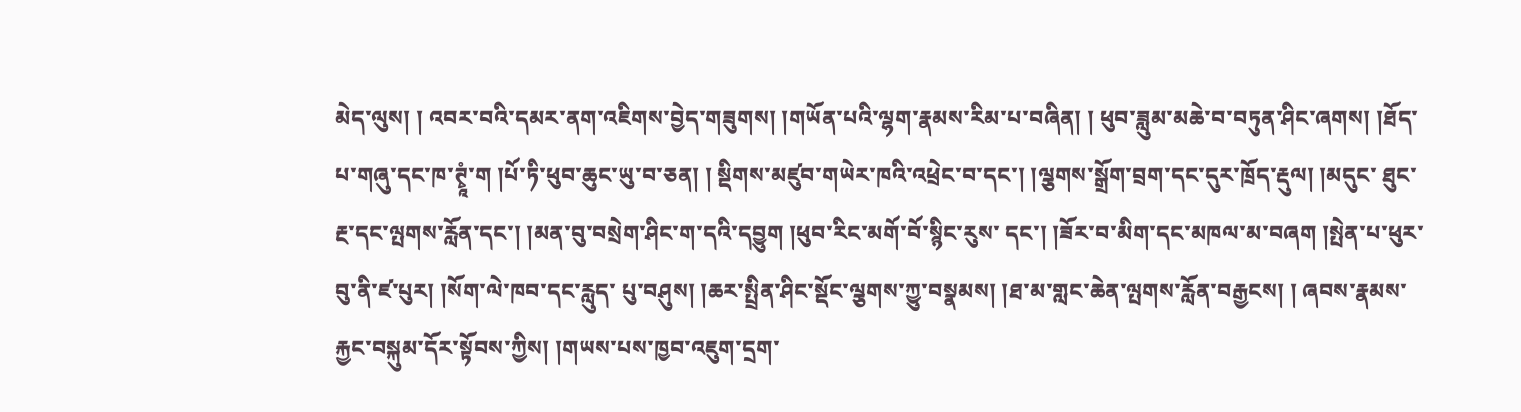མེད་ལུས། ། འབར་བའི་དམར་ནག་འཇིགས་བྱེད་གཟུགས། །གཡོན་པའི་ལྷག་རྣམས་རིམ་པ་བཞིན། ། ཕུབ་ཟླུམ་མཆེ་བ་བཏུན་ཤིང་ཞགས། །ཐོད་པ་གཞུ་དང་ཁ་ཊྭཱཾ་ག །པོ་ཏི་ཕུབ་ཆུང་ཡུ་བ་ཅན། ། སྡིགས་མཛུབ་གཡེར་ཁའི་འཕྲེང་བ་དང་། །ལྕགས་སྒྲོག་བྲག་དང་དུར་ཁྲོད་རྡུལ། །མདུང་ ཐུང་རྔ་དང་ལྤགས་རློན་དང་། །མན་བུ་བསྲེག་ཤིང་ག་དའི་དབྱུག །ཕུབ་རིང་མགོ་བོ་སྙིང་རུས་ དང་། །ཟོར་བ་མིག་དང་མཁལ་མ་བཞག །སྤེན་པ་ཕུར་བུ་ནི་ཛ་པུར། །སོག་ལེ་ཁབ་དང་རླུད་ པུ་བཤུས། །ཆར་སྤྲིན་ཤིང་སྡོང་ལྕགས་ཀྱུ་བསྣམས། །ཐ་མ་གླང་ཆེན་ལྤགས་རློན་བརྒྱངས། ། ཞབས་རྣམས་རྐྱང་བསྐུམ་དོར་སྟོབས་ཀྱིས། །གཡས་པས་ཁྱབ་འཇུག་དྲག་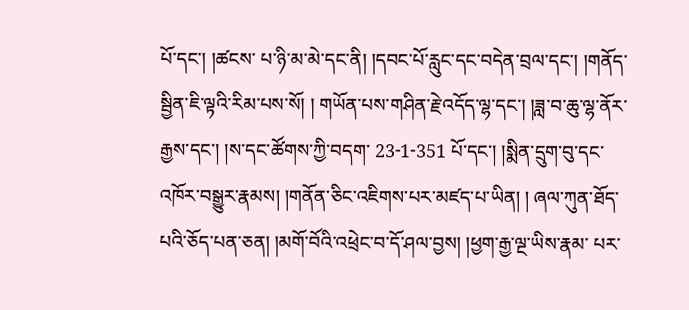པོ་དང་། །ཚངས་ པ་ཉི་མ་མེ་དང་ནི། །དབང་པོ་རླུང་དང་བདེན་བྲལ་དང་། །གནོད་སྦྱིན་ཇི་ལྟའི་རིམ་པས་སོ། ། གཡོན་པས་གཤིན་རྗེ་འདོད་ལྷ་དང་། །ཟླ་བ་ཆུ་ལྷ་ནོར་རྒྱས་དང་། །ས་དང་ཚོགས་ཀྱི་བདག་ 23-1-351 པོ་དང་། །སྨིན་དྲུག་བུ་དང་འཁོར་བསྒྱུར་རྣམས། །གནོན་ཅིང་འཇིགས་པར་མཛད་པ་ཡིན། ། ཞལ་ཀུན་ཐོད་པའི་ཅོད་པན་ཅན། །མགོ་བོའི་འཕྲེང་བ་དོ་ཤལ་བྱས། །ཕྱག་རྒྱ་ལྔ་ཡིས་རྣམ་ པར་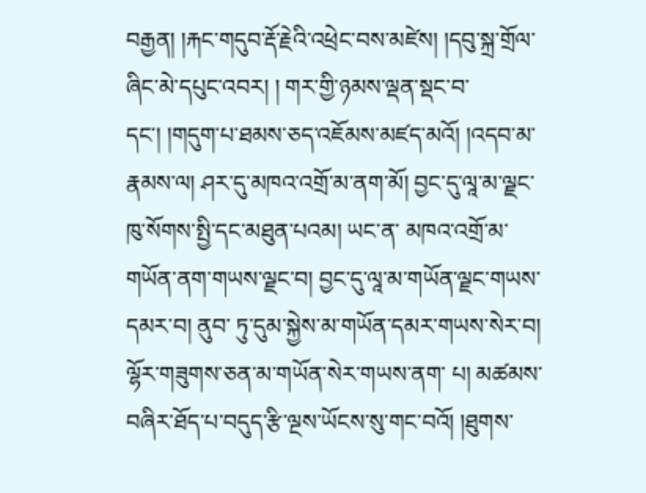བརྒྱན། །རྐང་གདུབ་རྡོ་རྗེའི་འཕྲེང་བས་མཛེས། །དབུ་སྐྲ་གྲོལ་ཞིང་མེ་དཔུང་འབར། ། གར་གྱི་ཉམས་ལྡན་སྡང་བ་དང་། །གདུག་པ་ཐམས་ཅད་འཇོམས་མཛད་མའོ། །འདབ་མ་ རྣམས་ལ། ཤར་དུ་མཁའ་འགྲོ་མ་ནག་མོ། བྱང་དུ་ལཱ་མ་ལྗང་ཁུ་སོགས་སྤྱི་དང་མཐུན་པའམ། ཡང་ན་ མཁའ་འགྲོ་མ་གཡོན་ནག་གཡས་ལྗང་བ། བྱང་དུ་ལཱ་མ་གཡོན་ལྗང་གཡས་དམར་བ། ནུབ་ ཏུ་དུམ་སྐྱེས་མ་གཡོན་དམར་གཡས་སེར་བ། ལྷོར་གཟུགས་ཅན་མ་གཡོན་སེར་གཡས་ནག་ པ། མཚམས་བཞིར་ཐོད་པ་བདུད་རྩི་ལྔས་ཡོངས་སུ་གང་བའོ། །ཐུགས་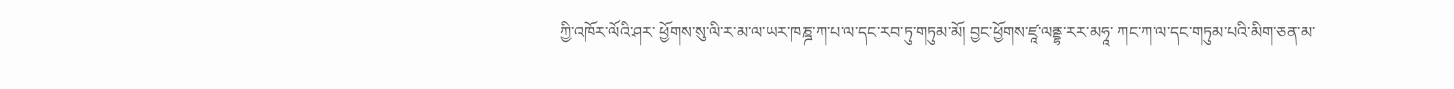ཀྱི་འཁོར་ལོའི་ཤར་ ཕྱོགས་སུ་ལི་ར་མ་ལ་ཡར་ཁཎྜ་ཀ་པ་ལ་དང་རབ་ཏུ་གཏུམ་མོ། བྱང་ཕྱོགས་ཛཱ་ལནྡྷ་རར་མཧཱ་ ཀང་ཀ་ལ་དང་གཏུམ་པའི་མིག་ཅན་མ་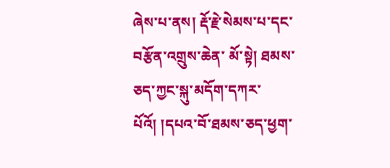ཞེས་པ་ནས། རྡོ་རྗེ་སེམས་པ་དང་བརྩོན་འགྲུས་ཆེན་ མོ་སྟེ། ཐམས་ཅད་ཀྱང་སྐུ་མདོག་དཀར་པོའོ། །དཔའ་བོ་ཐམས་ཅད་ཕྱག་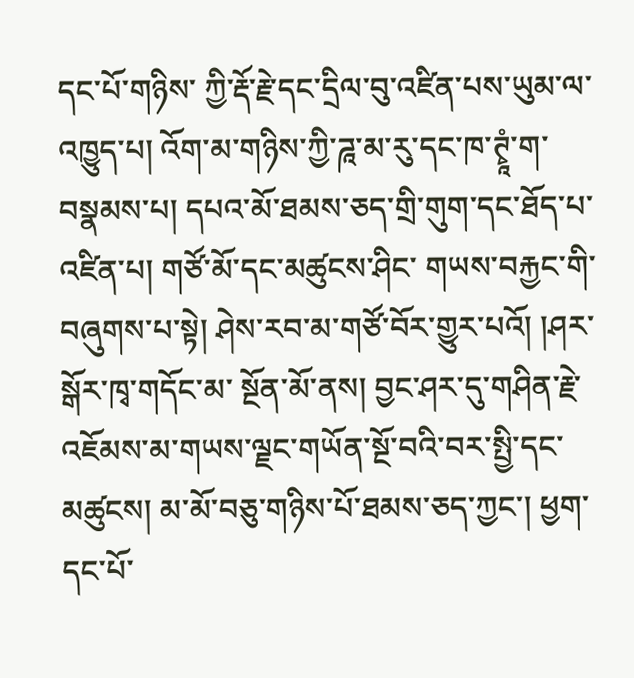དང་པོ་གཉིས་ ཀྱི་རྡོ་རྗེ་དང་དྲིལ་བུ་འཛིན་པས་ཡུམ་ལ་འཁྱུད་པ། འོག་མ་གཉིས་ཀྱི་ཌཱ་མ་རུ་དང་ཁ་ཊྭཱཾ་ག་ བསྣམས་པ། དཔའ་མོ་ཐམས་ཅད་གྲི་གུག་དང་ཐོད་པ་འཛིན་པ། གཙོ་མོ་དང་མཚུངས་ཤིང་ གཡས་བརྐྱང་གི་བཞུགས་པ་སྟེ། ཤེས་རབ་མ་གཙོ་བོར་གྱུར་པའོ། །ཤར་སྒོར་ཁྭ་གདོང་མ་ སྔོན་མོ་ནས། བྱང་ཤར་དུ་གཤིན་རྗེ་འཇོམས་མ་གཡས་ལྗང་གཡོན་སྔོ་བའི་བར་སྤྱི་དང་མཚུངས། མ་མོ་བཅུ་གཉིས་པོ་ཐམས་ཅད་ཀྱང་། ཕྱག་དང་པོ་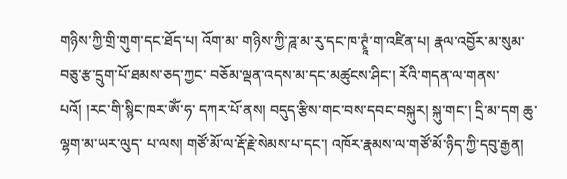གཉིས་ཀྱི་གྲི་གུག་དང་ཐོད་པ། འོག་མ་ གཉིས་ཀྱི་ཌཱ་མ་རུ་དང་ཁ་ཊྭཱཾ་ག་འཛིན་པ། རྣལ་འབྱོར་མ་སུམ་བཅུ་རྩ་དྲུག་པོ་ཐམས་ཅད་ཀྱང་ བཅོམ་ལྡན་འདས་མ་དང་མཚུངས་ཤིང་། རོའི་གདན་ལ་གནས་པའོ། །རང་གི་སྙིང་ཁར་ༀ་ཧ་ དཀར་པོ་ནས། བདུད་རྩིས་གང་བས་དབང་བསྐུར། སྐུ་གང་། དྲི་མ་དག ཆུ་ལྷག་མ་ཡར་ལུད་ པ་ལས། གཙོ་མོ་ལ་རྡོ་རྗེ་སེམས་པ་དང་། འཁོར་རྣམས་ལ་གཙོ་མོ་ཉིད་ཀྱི་དབུ་རྒྱན།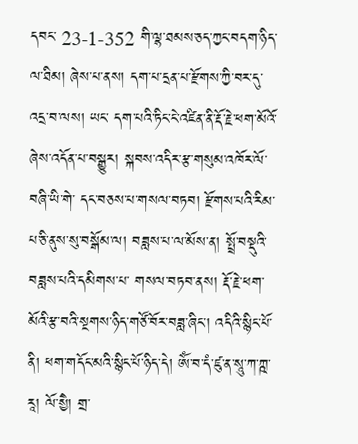དབང་ 23-1-352 གི་ལྷ་ཐམས་ཅད་ཀྱང་བདག་ཉིད་ལ་ཐིམ། ཞེས་པ་ནས། དག་པ་དྲན་པ་རྫོགས་ཀྱི་བར་དུ་འདྲ་བ་ལས། ཡང་ དག་པའི་ཏིང་ངེ་འཛིན་ནི་རྡོ་རྗེ་ཕག་མོའོ་ཞེས་འདོན་པ་བསྒྱུར། སྐབས་འདིར་རྩ་གསུམ་འཁོར་ལོ་བཞི་ཡི་གེ་ དང་བཅས་པ་གསལ་བཏབ། རྫོགས་པའི་རིམ་པ་ཅི་ནུས་སུ་བསྒོམ་ལ། བཟླས་པ་ལ་མོས་ན། སྤྲོ་བསྡུའི་བཟླས་པའི་དམིགས་པ་ གསལ་བཏབ་ནས། རྡོ་རྗེ་ཕག་མོའི་རྩ་བའི་སྔགས་ཉིད་གཙོ་བོར་བཟླ་ཞིང་། འདིའི་སྙིང་པོ་ནི། ཕག་གདོང་མའི་སྙིང་པོ་ཉིད་དེ། ༀ་བ་དཾ་ཛུ་ན་སཱུ་ཀ་ཀྵ་རཱ། ལོ་སྱཻ། གྲ་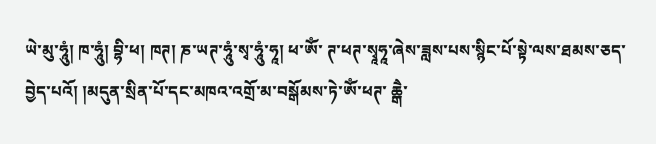ཡེ་མུ་ཧཱུཾ། ཁ་ཧཱུཾ། བྷི་ཕ། ཁཊ། ཎ་ཡཊ་ཧཱུཾ་སྭ་ཧཱུཾ་ཧཱ། ཕ་ༀ་ ཊ་ཕཊ་སྭཱཧཱ་ཞེས་ཟླས་པས་སྙིང་པོ་སྟེ་ལས་ཐམས་ཅད་བྱེད་པའོ། །མདུན་སྲིན་པོ་དང་མཁའ་འགྲོ་མ་བསྒོམས་ཏེ་ༀ་ཕཊ་ ཆྒཻ་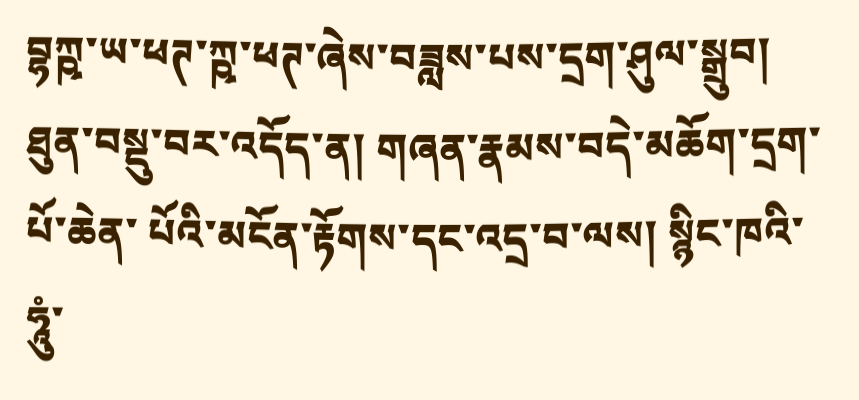བྷཀྵ་ཡ་ཕཊ་ཀྵ་ཕཊ་ཞེས་བཟླས་པས་དྲག་ཤུལ་སྒྲུབ། ཐུན་བསྡུ་བར་འདོད་ན། གཞན་རྣམས་བདེ་མཆོག་དྲག་པོ་ཆེན་ པོའི་མངོན་རྟོགས་དང་འདྲ་བ་ལས། སྙིང་ཁའི་ཧཱུཾ་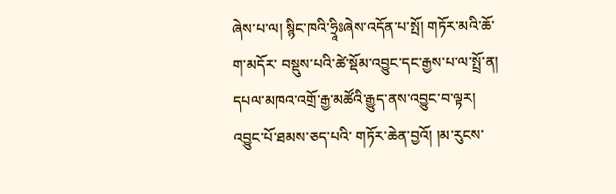ཞེས་པ་ལ། སྙིང་ཁའི་ཧྲཱིཿཞེས་འདོན་པ་སྤོ། གཏོར་མའི་ཆོ་ག་མདོར་ བསྡུས་པའི་ཚེ་སྡོམ་འབྱུང་དང་རྒྱས་པ་ལ་སྤྲོ་ན། དཔལ་མཁའ་འགྲོ་རྒྱ་མཚོའི་རྒྱུད་ནས་འབྱུང་བ་ལྟར། འབྱུང་པོ་ཐམས་ཅད་པའི་ གཏོར་ཆེན་བྱའོ། །མ་རུངས་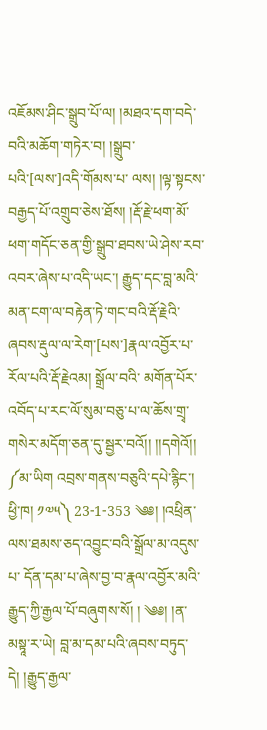འཇོམས་ཤིང་སྒྲུབ་པོ་ལ། །མཐའ་དག་བདེ་བའི་མཆོག་གཏེར་བ། །སྒྲུབ་པའི་[ལས་]འདི་གོམས་པ་ ལས། །ལྟ་སྟངས་བརྒྱད་པོ་འགྲུབ་ཅེས་ཐོས། །རྡོ་རྗེ་ཕག་མོ་ཕག་གདོང་ཅན་གྱི་སྒྲུབ་ཐབས་ཡེ་ཤེས་རབ་འབར་ཞེས་པ་འདི་ཡང་། རྒྱུད་དང་བླ་མའི་མན་ངག་ལ་བརྟེན་ཏེ་གང་བའི་རྡོ་རྗེའི་ཞབས་རྡུལ་ལ་རེག་[པས་]རྣལ་འབྱོར་པ་རོལ་པའི་རྡོ་རྗེའམ། སྒྲོལ་བའི་ མགོན་པོར་འབོད་པ་རང་ལོ་སུམ་བཅུ་པ་ལ་ཆོས་གྲྭ་གསེར་མདོག་ཅན་དུ་སྦྱར་བའོ།། །།དགེའོ།། ༼མ་ཡིག འབྲས་གནས་བཅུའི་དཔེ་རྙིང་། ཕྱི་ཁ། ༡༧༥༽ 23-1-353 ༄༅། །འཕྲིན་ལས་ཐམས་ཅད་འབྱུང་བའི་སྒྲོལ་མ་འདུས་པ་ དོན་དམ་པ་ཞེས་བྱ་བ་རྣལ་འབྱོར་མའི་ རྒྱུད་ཀྱི་རྒྱལ་པོ་བཞུགས་སོ། ། ༄༅། །ན་མསྟཱ་ར་ཡེ། བླ་མ་དམ་པའི་ཞབས་བཏུད་དེ། །རྒྱུད་རྒྱལ་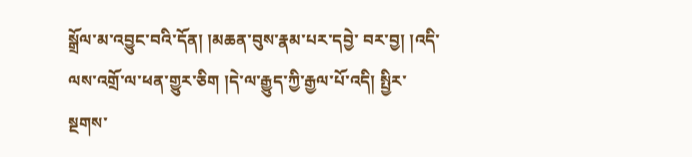སྒྲོལ་མ་འབྱུང་བའི་དོན། །མཆན་བུས་རྣམ་པར་དབྱེ་ བར་བྱ། །འདི་ལས་འགྲོ་ལ་ཕན་གྱུར་ཅིག །དེ་ལ་རྒྱུད་ཀྱི་རྒྱལ་པོ་འདི། སྤྱིར་སྔགས་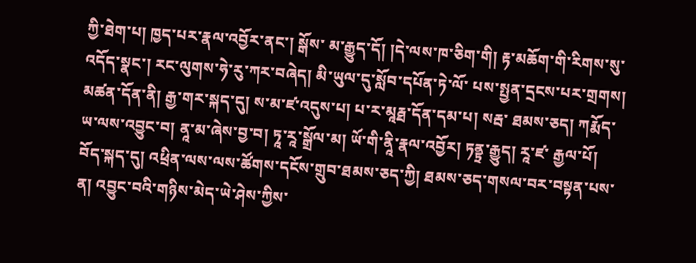ཀྱི་ཐེག་པ། ཁྱད་པར་རྣལ་འབྱོར་ནང་། སྒོས་ མ་རྒྱུད་དོ། །དེ་ལས་ཁ་ཅིག་གི། རྟ་མཆོག་གི་རིགས་སུ་འདོད་སྣང་། རང་ལུགས་ཧེ་རུ་ཀར་བཞེད། མི་ཡུལ་དུ་སློབ་དཔོན་ཏེ་ལོ་ པས་སྤྱན་དྲངས་པར་གྲགས། མཚན་དོན་ནི། རྒྱ་གར་སྐད་དུ། ས་མ་ཛ་འདུས་པ། པ་ར་མཱརྠ་དོན་དམ་པ། སརྦ་ ཐམས་ཅད། ཀརྨོད་ཡ་ལས་འབྱུང་བ། ནཱ་མ་ཞེས་བྱ་བ། ཏཱ་རཱ་སྒྲོལ་མ། ཡོ་གི་ནཱི་རྣལ་འབྱོར། ཏནྟྲ་རྒྱུད། རཱ་ཛ་ རྒྱལ་པོ། བོད་སྐད་དུ། འཕྲིན་ལས་ལས་ཚོགས་དངོས་གྲུབ་ཐམས་ཅད་ཀྱི། ཐམས་ཅད་གསལ་བར་བསྟན་པས་ ན། འབྱུང་བའི་གཉིས་མེད་ཡེ་ཤེས་ཀྱིས་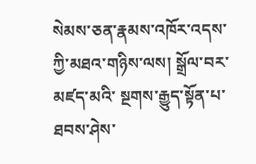སེམས་ཅན་རྣམས་འཁོར་འདས་ཀྱི་མཐའ་གཉིས་ལས། སྒྲོལ་བར་མཛད་མའི་ སྔགས་རྒྱུད་སྟོན་པ་ཐབས་ཤེས་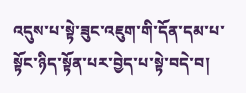འདུས་པ་སྟེ་ཟུང་འཇུག་གི་དོན་དམ་པ་སྟོང་ཉིད་སྟོན་པར་བྱེད་པ་སྟེ་བདེ་བ།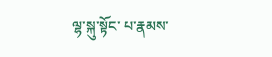ལྷ་སྐུ་སྟོང་ པ་རྣམས་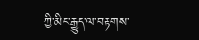ཀྱི་མིང་རྒྱུད་ལ་བརྟགས་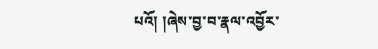པའོ། །ཞེས་བྱ་བ་རྣལ་འབྱོར་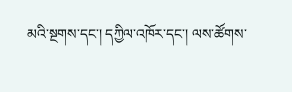མའི་སྔགས་དང་། དཀྱིལ་འཁོར་དང་། ལས་ཚོགས་